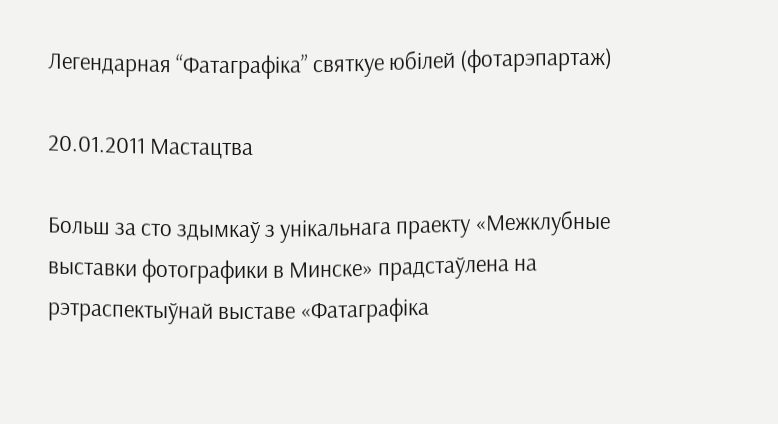Легендарная “Фатаграфіка” святкуе юбілей (фотарэпартаж)

20.01.2011 Мастацтва

Больш за сто здымкаў з унікальнага праекту «Межклубные выставки фотографики в Минске» прадстаўлена на рэтраспектыўнай выставе «Фатаграфіка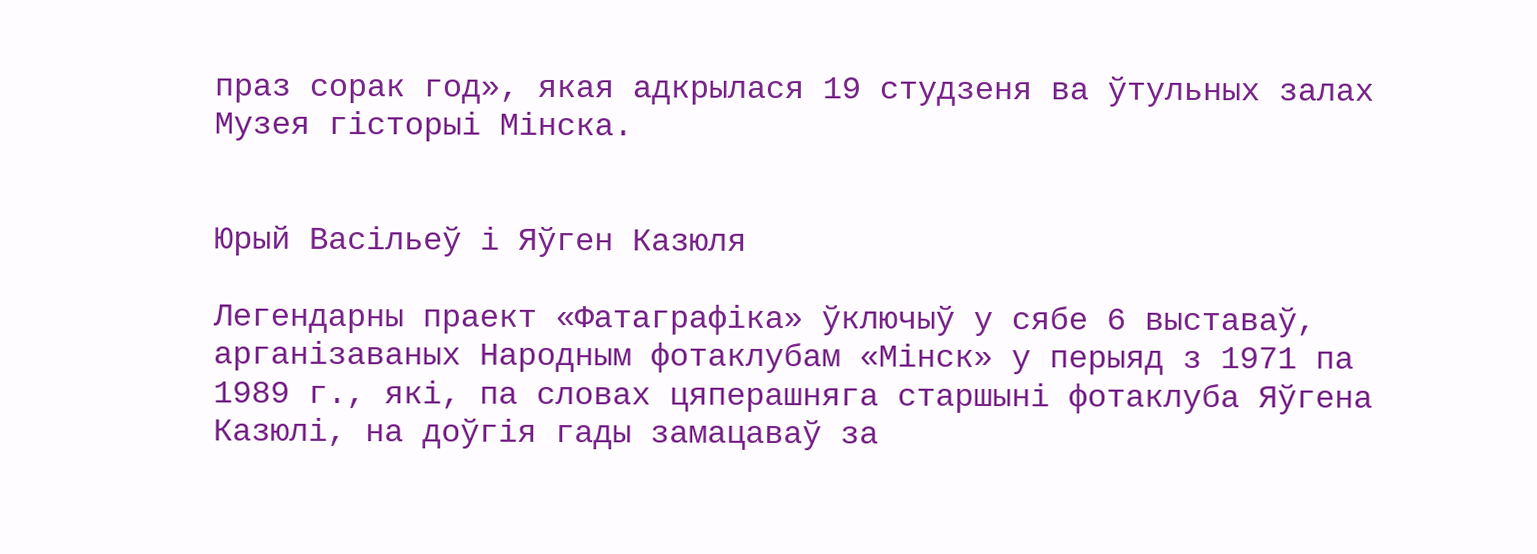праз сорак год», якая адкрылася 19 студзеня ва ўтульных залах Музея гісторыі Мінска.


Юрый Васільеў і Яўген Казюля

Легендарны праект «Фатаграфіка» ўключыў у сябе 6 выставаў, арганізаваных Народным фотаклубам «Мінск» у перыяд з 1971 па 1989 г., які, па словах цяперашняга старшыні фотаклуба Яўгена Казюлі, на доўгія гады замацаваў за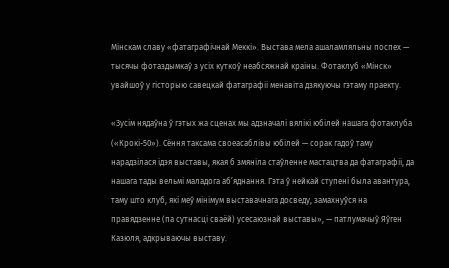Мінскам славу «фатаграфічнай Меккі». Выстава мела ашаламляльны поспех — тысячы фотаздымкаў з усіх куткоў неабсяжнай краіны. Фотаклуб «Мінск» увайшоў у гісторыю савецкай фатаграфіі менавіта дзякуючы гэтаму праекту.

«Зусім нядаўна ў гэтых жа сценах мы адзначалі вялікі юбілей нашага фотаклуба («Крокі-50»). Сёння таксама своеасаблівы юбілей — сорак гадоў таму нарадзілася ідэя выставы, якая б змяніла стаўленне мастацтва да фатаграфіі, да нашага тады вельмі маладога аб’яднання. Гэта ў нейкай ступені была авантура, таму што клуб, які меў мінімум выставачнага досведу, замахнуўся на правядзенне (па сутнасці сваёй) усесаюзнай выставы», — патлумачыў Яўген Казюля, адкрываючы выставу.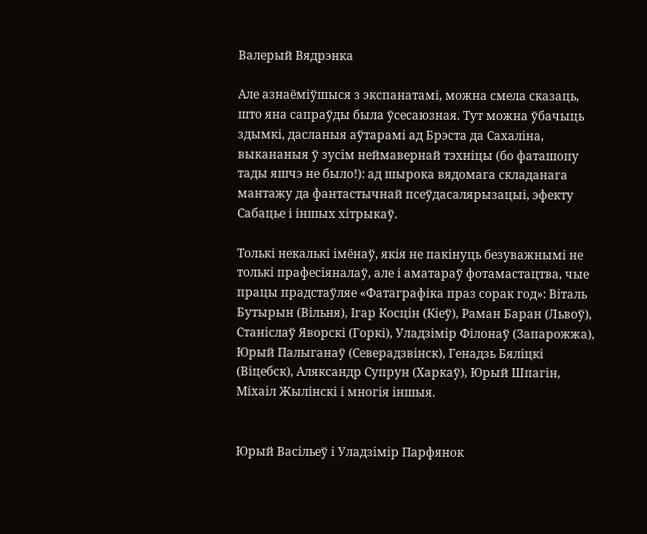Валерый Вядрэнка

Але азнаёміўшыся з экспанатамі, можна смела сказаць, што яна сапраўды была ўсесаюзная. Тут можна ўбачыць здымкі, дасланыя аўтарамі ад Брэста да Сахаліна, выкананыя ў зусім неймавернай тэхніцы (бо фаташопу тады яшчэ не было!): ад шырока вядомага складанага мантажу да фантастычнай псеўдасалярызацыі, эфекту Сабацье і іншых хітрыкаў.

Толькі некалькі імёнаў, якія не пакінуць безуважнымі не толькі прафесіяналаў, але і аматараў фотамастацтва, чые працы прадстаўляе «Фатаграфіка праз сорак год»: Віталь Бутырын (Вільня), Ігар Косцін (Кіеў), Раман Баран (Львоў), Станіслаў Яворскі (Горкі), Уладзімір Філонаў (Запарожжа), Юрый Палыганаў (Северадзвінск), Генадзь Бяліцкі (Віцебск), Аляксандр Супрун (Харкаў), Юрый Шпагін, Міхаіл Жылінскі і многія іншыя.


Юрый Васільеў і Уладзімір Парфянок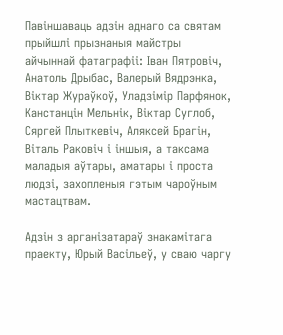Павіншаваць адзін аднаго са святам прыйшлі прызнаныя майстры айчыннай фатаграфіі: Іван Пятровіч, Анатоль Дрыбас, Валерый Вядрэнка, Віктар Жураўкоў, Уладзімір Парфянок, Канстанцін Мельнік, Віктар Суглоб, Сяргей Плыткевіч, Аляксей Брагін, Віталь Раковіч і іншыя, а таксама маладыя аўтары, аматары і проста людзі, захопленыя гэтым чароўным мастацтвам.

Адзін з арганізатараў знакамітага праекту, Юрый Васільеў, у сваю чаргу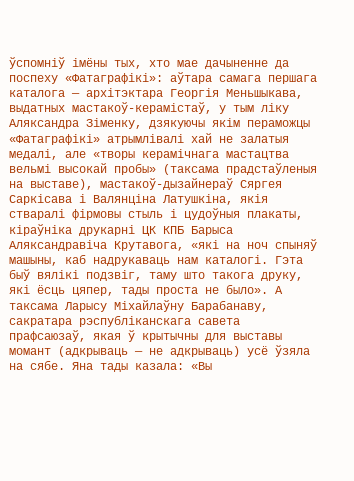ўспомніў імёны тых, хто мае дачыненне да поспеху «Фатаграфікі»: аўтара самага першага каталога — архітэктара Георгія Меньшыкава, выдатных мастакоў-керамістаў, у тым ліку Аляксандра Зіменку, дзякуючы якім пераможцы «Фатаграфікі» атрымлівалі хай не залатыя медалі, але «творы керамічнага мастацтва вельмі высокай пробы» (таксама прадстаўленыя на выставе), мастакоў-дызайнераў Сяргея Саркісава і Валянціна Латушкіна, якія стваралі фірмовы стыль і цудоўныя плакаты, кіраўніка друкарні ЦК КПБ Барыса Аляксандравіча Крутавога, «які на ноч спыняў машыны, каб надрукаваць нам каталогі. Гэта быў вялікі подзвіг, таму што такога друку, які ёсць цяпер, тады проста не было». А таксама Ларысу Міхайлаўну Барабанаву, сакратара рэспубліканскага савета прафсаюзаў, якая ў крытычны для выставы момант (адкрываць — не адкрываць) усё ўзяла на сябе. Яна тады казала: «Вы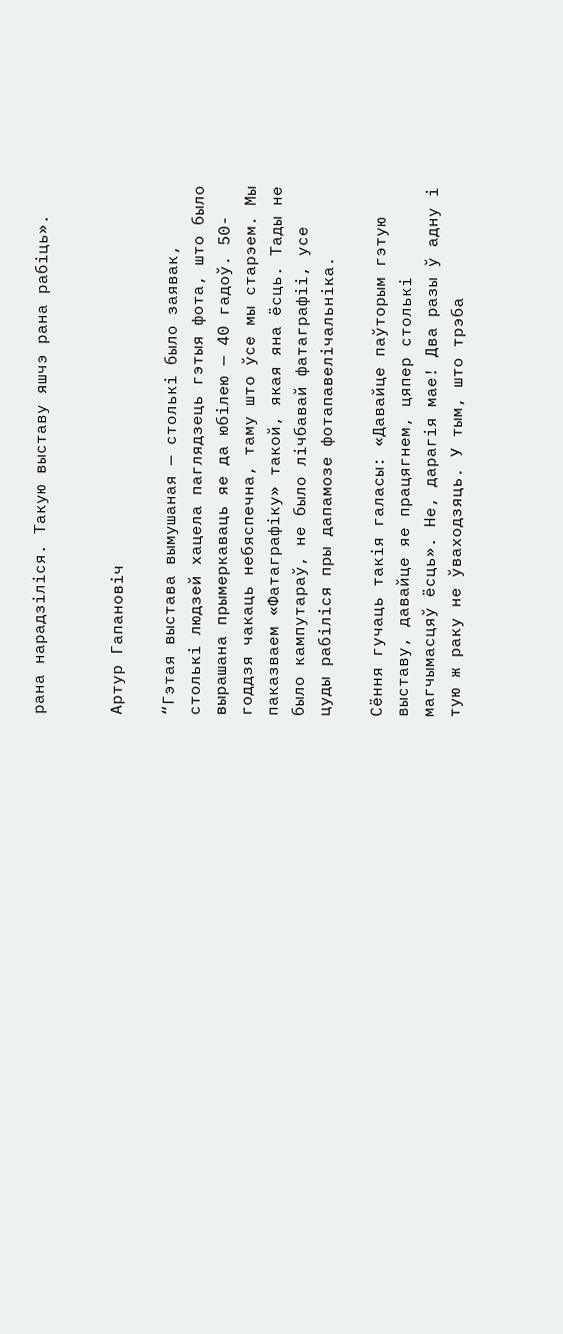рана нарадзіліся. Такую выставу яшчэ рана рабіць».


Артур Гапановіч

“Гэтая выстава вымушаная — столькі было заявак, столькі людзей хацела паглядзець гэтыя фота, што было вырашана прымеркаваць яе да юбілею — 40 гадоў. 50-годдзя чакаць небяспечна, таму што ўсе мы старэем. Мы паказваем «Фатаграфіку» такой, якая яна ёсць. Тады не было кампутараў, не было лічбавай фатаграфіі, усе цуды рабіліся пры дапамозе фотапавелічальніка.

Сёння гучаць такія галасы: «Давайце паўторым гэтую выставу, давайце яе працягнем, цяпер столькі магчымасцяў ёсць». Не, дарагія мае! Два разы ў адну і тую ж раку не ўваходзяць. У тым, што трэба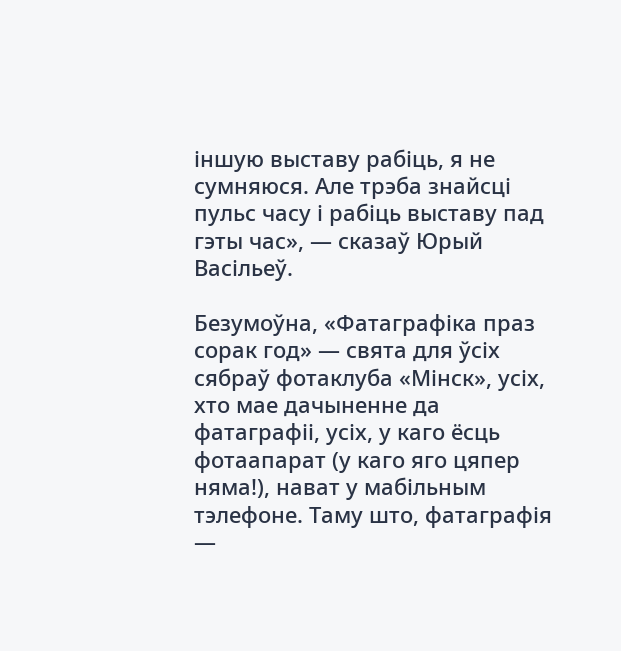іншую выставу рабіць, я не сумняюся. Але трэба знайсці пульс часу і рабіць выставу пад гэты час», — сказаў Юрый Васільеў.

Безумоўна, «Фатаграфіка праз сорак год» — свята для ўсіх сябраў фотаклуба «Мінск», усіх, хто мае дачыненне да фатаграфіі, усіх, у каго ёсць фотаапарат (у каго яго цяпер няма!), нават у мабільным тэлефоне. Таму што, фатаграфія —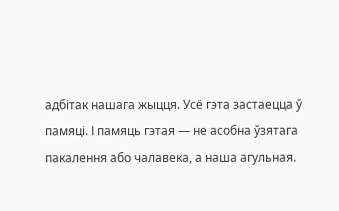адбітак нашага жыцця. Усё гэта застаецца ў памяці. І памяць гэтая — не асобна ўзятага пакалення або чалавека, а наша агульная.